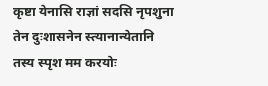कृष्टा येनासि राज्ञां सदसि नृपशुना तेन दुःशासनेन स्त्यानान्येतानि तस्य स्पृश मम करयोः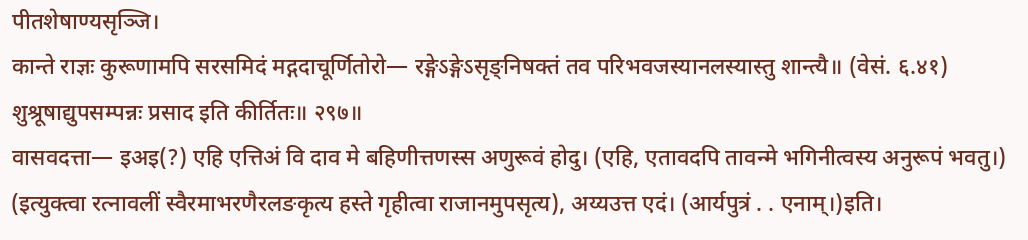पीतशेषाण्यसृञ्जि।
कान्ते राज्ञः कुरूणामपि सरसमिदं मद्गदाचूर्णितोरो— रङ्गेऽङ्गेऽसृङ्निषक्तं तव परिभवजस्यानलस्यास्तु शान्त्यै॥ (वेसं. ६.४१)
शुश्रूषाद्युपसम्पन्नः प्रसाद इति कीर्तितः॥ २९७॥
वासवदत्ता— इअइ(?) एहि एत्तिअं वि दाव मे बहिणीत्तणस्स अणुरूवं होदु। (एहि, एतावदपि तावन्मे भगिनीत्वस्य अनुरूपं भवतु।) (इत्युक्त्वा रत्नावलीं स्वैरमाभरणैरलङकृत्य हस्ते गृहीत्वा राजानमुपसृत्य), अय्यउत्त एदं। (आर्यपुत्रं . . एनाम्।)इति।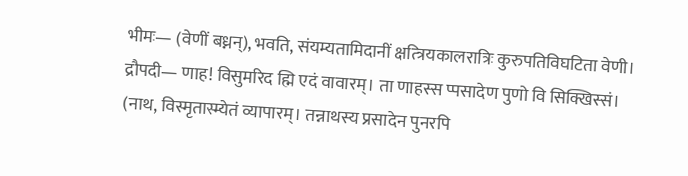भीमः— (वेणीं बध्नन्), भवति, संयम्यतामिदानीं क्षत्त्रियकालरात्रिः कुरुपतिविघटिता वेणी।
द्रौपदी— णाह! विसुमरिद ह्मि एदं वावारम्। ता णाहस्स प्पसादेण पुणो वि सिक्खिस्सं। (नाथ, विस्मृतास्म्येतं व्यापारम्। तन्नाथस्य प्रसादेन पुनरपि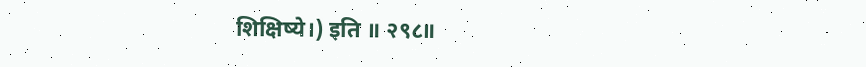शिक्षिष्ये।) इति ॥ २९८॥